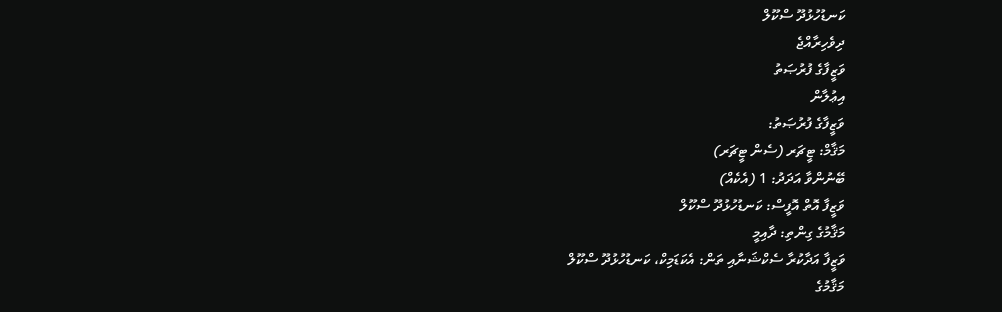ކަނޑުހުޅުދޫ ސްކޫލް
ދިވެހިރާއްޖެ
ވަޒީފާގެ ފުރުޞަތު
އިޢުލާން
ވަޒީފާގެ ފުރުޞަތު:
މަޤާމް: ޓީޗަރ (ސެން ޓީޗަރ)
ބޭނުންވާ އަދަދު: 1 (އެކެއް)
ވަޒީފާ އޮތް އޮފީސް: ކަނޑުހުޅުދޫ ސްކޫލް
މަޤާމުގެ ގިންތި: ދާއިމީ
ވަޒީފާ އަދާކުރާ ސެކްޝަނާއި ތަން: އެކަޑަމިކް، ކަނޑުހުޅުދޫ ސްކޫލް
މަޤާމުގެ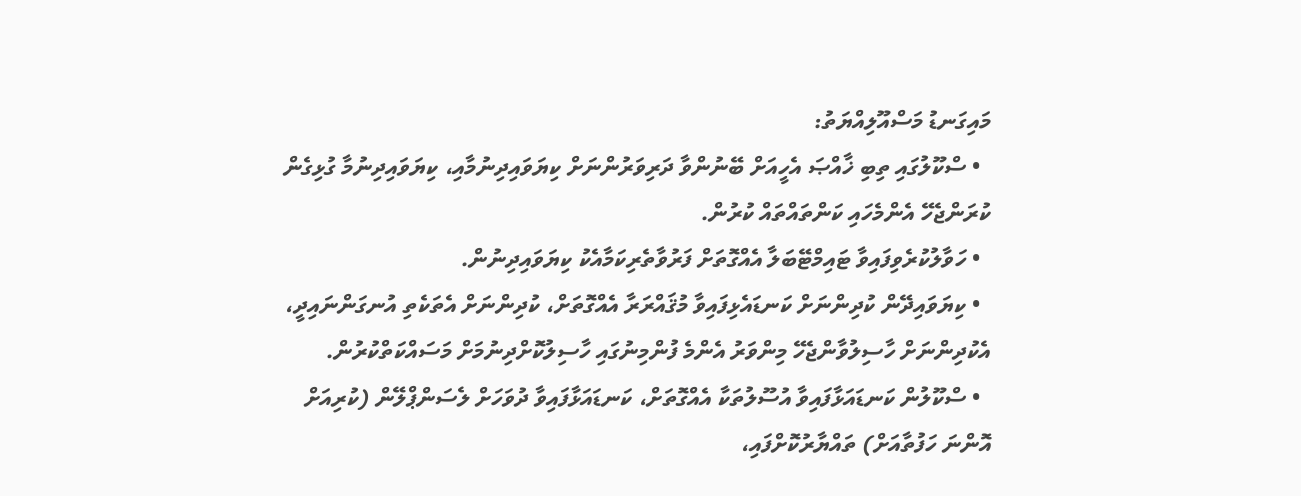މައިގަނޑު މަސްއޫލިއްޔަތު:
  • ސްކޫލުގައި ތިބި ޚާއްޞަ އެހީއަށް ބޭނުންވާ ދަރިވަރުންނަށް ކިޔަވައިދިނުމާއި، ކިޔަވައިދިނުމާ ގުޅިގެން ކުރަންޖެހޭ އެންމެހައި ކަންތައްތައް ކުރުން.
  • ހަވާލުކުރެވިފައިވާ ޓައިމްޓޭބަލާ އެއްގޮތަށް ފަރުވާތެރިކަމާއެކު ކިޔަވައިދިނުން.
  • ކިޔަވައިދޭން ކުދިންނަށް ކަނޑައެޅިފައިވާ މުޤައްރަރާ އެއްގޮތަށް، ކުދިންނަށް އެތަކެތި އުނގަންނައިދީ، އެކުދިންނަށް ހާސިލުވާންޖެހޭ މިންވަރު އެންމެ ފުންމިނުގައި ހާސިލުކޮށްދިނުމަށް މަސައްކަތްކުރުން.
  • ސްކޫލުން ކަނޑައަޅާފައިވާ އުސޫލުތަކާ އެއްގޮތަށް، ކަނޑައަޅާފައިވާ ދުވަހަށް ލެސަންޕްލޭން (ކުރިއަށް އޮންނަ ހަފުތާއަށް) ތައްޔާރުކޮށްފައި،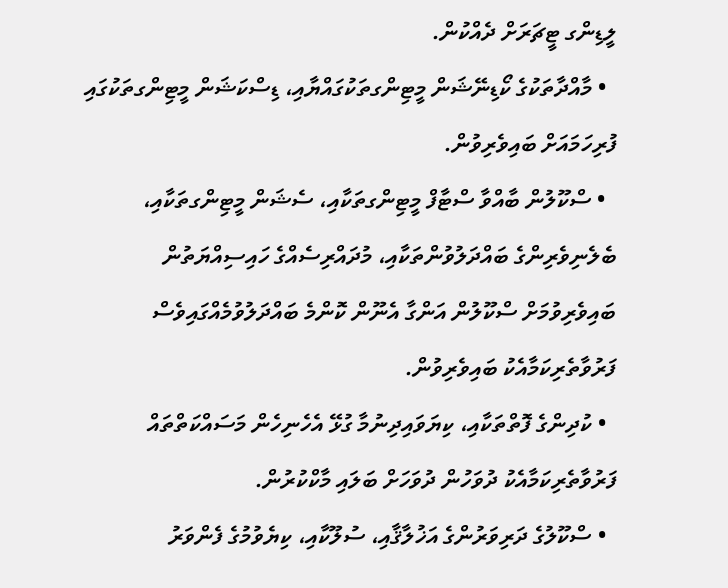ލީޑިންގ ޓީޗަރަށް ދެއްކުން.
  • މާއްދާތަކުގެ ކޯޑިނޭޝަން މީޓިންގތަކުގައްޔާއި، ޑިސްކަޝަން މީޓިންގތަކުގައި ފުރިހަމައަށް ބައިވެރިވުން.
  • ސްކޫލުން ބާއްވާ ސްޓާފް މީޓިންގތަކާއި، ސެޝަން މީޓިންގތަކާއި، ބެލެނިވެރިންގެ ބައްދަލުވުންތަކާއި، މުދައްރިސެއްގެ ހައިސިއްޔަތުން ބައިވެރިވުމަށް ސްކޫލުން އަންގާ އެނޫން ކޮންމެ ބައްދަލުވުމެއްގައިވެސް ފަރުވާތެރިކަމާއެކު ބައިވެރިވުން.
  • ކުދިންގެ ފޮތްތަކާއި، ކިޔަވައިދިނުމާ ގުޅޭ އެހެނިހެން މަސައްކަތްތައް ފަރުވާތެރިކަމާއެކު ދުވަހުން ދުވަހަށް ބަލައި މާކްކުރުން.
  • ސްކޫލުގެ ދަރިވަރުންގެ އަޚުލާޤާއި، ސުލޫކާއި، ކިޔެވުމުގެ ފެންވަރު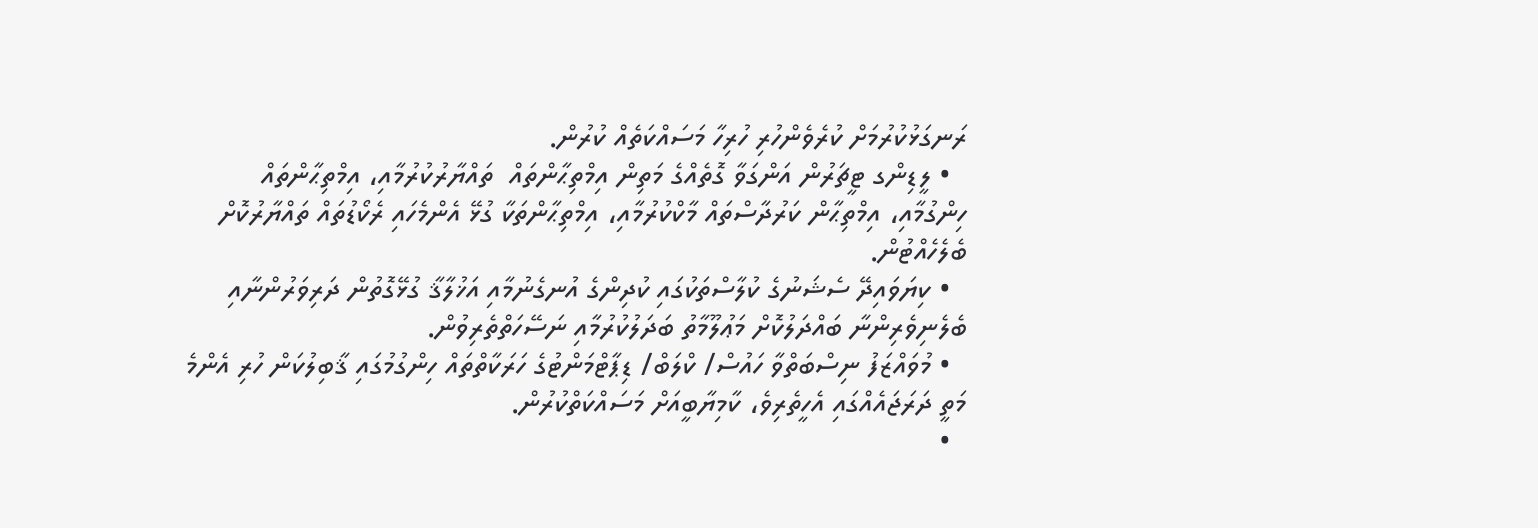ރަނގަޅުކުރުމަށް ކުރެވެންހުރި ހުރިހާ މަސައްކަތެއް ކުރުން.
  • ލީޑިންގ ޓީޗަރުން އަންގަވާ ގޮތެއްގެ މަތިން އިމްތިޙާންތައް  ތައްޔާރުކުރުމާއި، އިމްތިޙާންތައް ހިންގުމާއި، އިމްތިޙާން ކަރުދާސްތައް މާކްކުރުމާއި، އިމްތިޙާންތަކާ ގުޅޭ އެންމެހައި ރެކޯޑުތައް ތައްޔާރުކޮށް ބެލެހެއްޓުން.
  • ކިޔަވައިދޭ ސެޝަނުގެ ކުލާސްތަކުގައި ކުދިންގެ އުނގެނުމާއި އަޚުލާޤާ ގުޅޭގޮތުން ދަރިވަރުންނާއި ބެލެނިވެރިންނާ ބައްދަލުކޮށް މަޢުލޫމާތު ބަދަލުކުރުމާއި ނަސޭހަތްތެރިވުން.
  • މުވައްޒަފު ނިސްބަތްވާ ހައުސް/ ކްލަބް/ ޑިޕާޓްމަންޓުގެ ހަރަކާތްތައް ހިންގުމުގައި ޤާބިލުކަން ހުރި އެންމެ މަތީ ދަރަޖައެއްގައި އެހީތެރިވެ، ކާމިޔާބީއަށް މަސައްކަތްކުރުން.
  •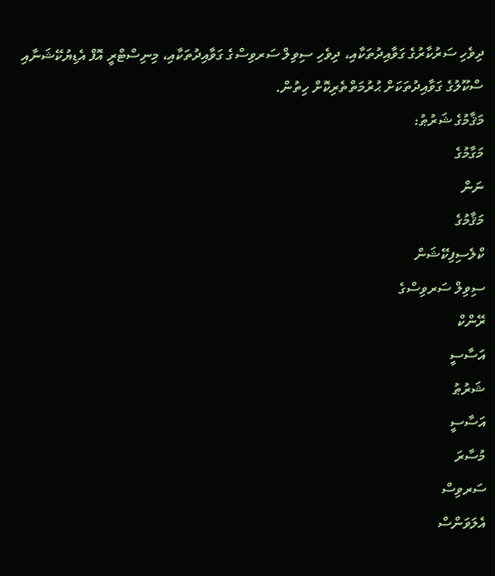ދިވެހި ސަރުކާރުގެ ގަވާއިދުތަކާއި، ދިވެހި ސިވިލް ސަރވިސްގެ ގަވާއިދުތަކާއި، މިނިސްޓްރީ އޮފް އެޑިޔުކޭޝަނާއި ސްކޫލުގެ ގަވާއިދުތަކަށް ޙުރުމަތްތެރިކޮށް ހިތުން.
މަޤާމުގެ ޝަރުޠު:
މަގާމުގެ
ނަން
މަޤާމުގެ
ކްލެސިފިކޭޝަން
ސިވިލް ސަރވިސްގެ
ރޭންކް
އަސާސީ
ޝަރުޠު
އަސާސީ
މުސާރަ
ސަރވިސް
އެލަވަންސް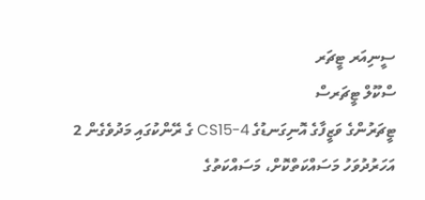ސީނިއަރ ޓީޗަރ
ސްކޫލް ޓީޗަރސް
ޓީޗަރުންގެ ވަޒީފާގެ އޮނިގަނޑުގެ CS15-4 ގެ ރޭންކުގައި މަދުވެގެން 2 އަހަރުދުވަހު މަސައްކަތްކޮށް، މަސައްކަތުގެ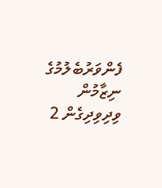ފެންވަރުބެލުމުގެ ނިޒާމުން ވިދިވިދިގެން 2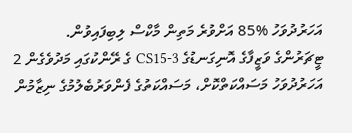އަހަރުދުވަހު %85 އަށްވުރެ މަތިން މާކްސް ލިބިފައިވުން.
ޓީޗަރުންގެ ވަޒީފާގެ އޮނިގަނޑުގެ CS15-3 ގެ ރޭންކުގައި މަދުވެގެން 2 އަހަރުދުވަހު މަސައްކަތްކޮށް، މަސައްކަތުގެ ފެންވަރުބެލުމުގެ ނިޒާމުން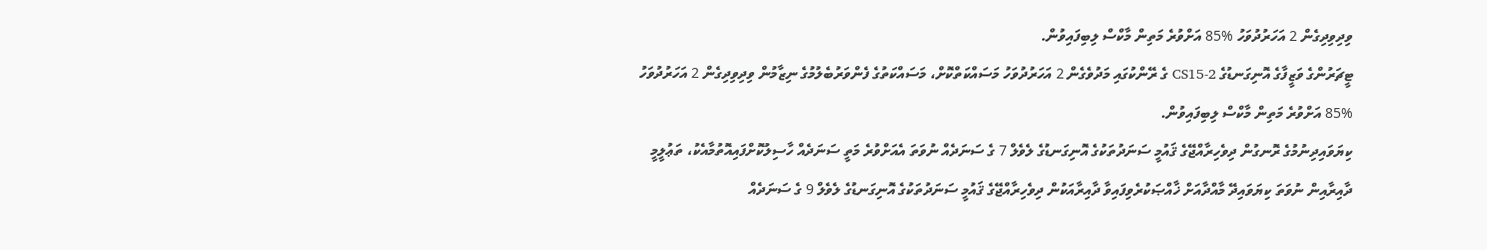ވިދިވިދިގެން 2 އަހަރުދުވަހު %85 އަށްވުރެ މަތިން މާކްސް ލިބިފައިވުން.
ޓީޗަރުންގެ ވަޒީފާގެ އޮނިގަނޑުގެ CS15-2 ގެ ރޭންކުގައި މަދުވެގެން 2 އަހަރުދުވަހު މަސައްކަތްކޮށް، މަސައްކަތުގެ ފެންވަރުބެލުމުގެ ނިޒާމުން ވިދިވިދިގެން 2 އަހަރުދުވަހު %85 އަށްވުރެ މަތިން މާކްސް ލިބިފައިވުން.
ކިޔަވައިދިނުމުގެ ރޮނގުން ދިވެހިރާއްޖޭގެ ޤައުމީ ސަނަދުތަކުގެ އޮނިގަނޑުގެ ލެވެލް 7 ގެ ސަނަދެއް ނުވަތަ އެއަށްވުރެ މަތީ ސަނަދެއް ހާސިލުކޮށްފައިއޮތުމާއެކު، ތަޢުލީމީ ދާއިރާއިން ނުވަތަ ކިޔަވައިދޭ މާއްދާއަށް ޚާއްޞަކުރެވިފައިވާ ދާއިރާއަކުން ދިވެހިރާއްޖޭގެ ޤައުމީ ސަނަދުތަކުގެ އޮނިގަނޑުގެ ލެވެލް 9 ގެ ސަނަދެއް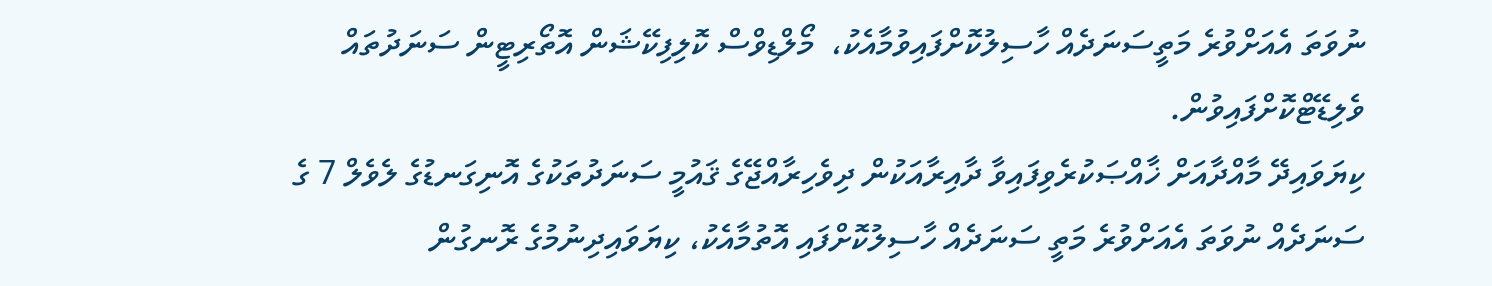ނުވަތަ އެއަށްވުރެ މަތީސަނަދެއް ހާސިލުކޮށްފައިވުމާއެކު،  މޯލްޑިވްސް ކޮލިފިކޭޝަން އޮތޯރިޓީން ސަނަދުތައް ވެލިޑޭޓްކޮށްފައިވުން.
ކިޔަވައިދޭ މާއްދާއަށް ޚާއްޞަކުރެވިފައިވާ ދާއިރާއަކުން ދިވެހިރާއްޖޭގެ ޤައުމީ ސަނަދުތަކުގެ އޮނިގަނޑުގެ ލެވެލް 7 ގެ ސަނަދެއް ނުވަތަ އެއަށްވުރެ މަތީ ސަނަދެއް ހާސިލުކޮށްފައި އޮތުމާއެކު، ކިޔަވައިދިނުމުގެ ރޮނގުން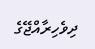ދިވެހިރާއްޖޭގެ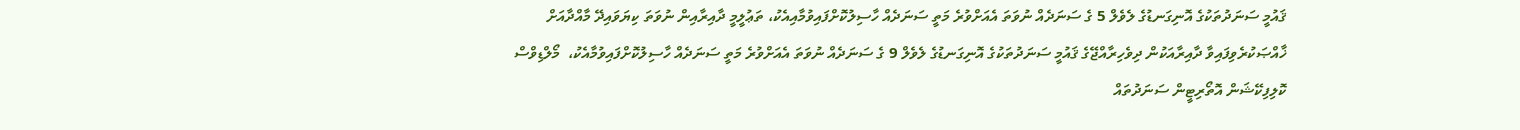ޤައުމީ ސަނަދުތަކުގެ އޮނިގަނޑުގެ ލެވެލް 5 ގެ ސަނަދެއް ނުވަތަ އެއަށްވުރެ މަތީ ސަނަދެއް ހާސިލުކޮށްފައިވުމާއިއެކު، ތަޢުލީމީ ދާއިރާއިން ނުވަތަ ކިޔަވައިދޭ މާއްދާއަށް ޚާއްޞަކުރެވިފައިވާ ދާއިރާއަކުން ދިވެހިރާއްޖޭގެ ޤައުމީ ސަނަދުތަކުގެ އޮނިގަނޑުގެ ލެވެލް 9 ގެ ސަނަދެއް ނުވަތަ އެއަށްވުރެ މަތީ ސަނަދެއް ހާސިލުކޮށްފައިވުމާއެކު،  މޯލްޑިވްސް ކޮލިފިކޭޝަން އޮތޯރިޓީން ސަނަދުތައް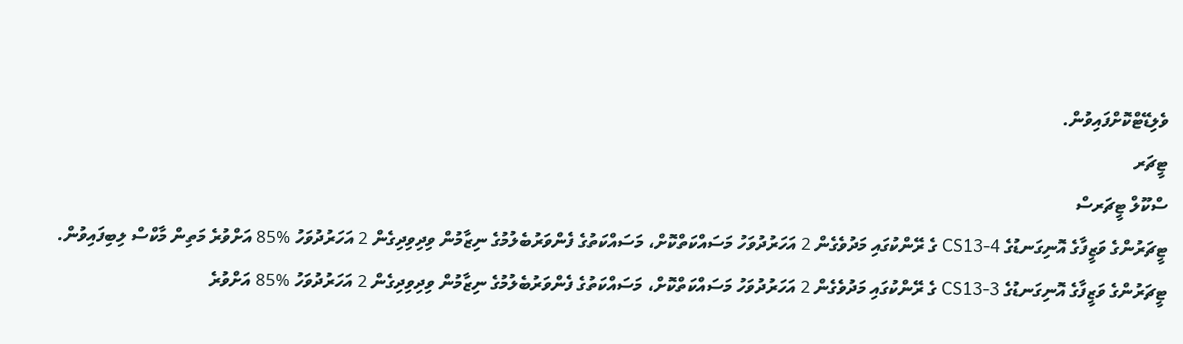ވެލިޑޭޓްކޮށްފައިވުން.
ޓީޗަރ
ސްކޫލް ޓީޗަރސް
ޓީޗަރުންގެ ވަޒީފާގެ އޮނިގަނޑުގެ 4-CS13 ގެ ރޭންކުގައި މަދުވެގެން 2 އަހަރުދުވަހު މަސައްކަތްކޮށް، މަސައްކަތުގެ ފެންވަރުބެލުމުގެ ނިޒާމުން ވިދިވިދިގެން 2 އަހަރުދުވަހު %85 އަށްވުރެ މަތިން މާކްސް ލިބިފައިވުން.
ޓީޗަރުންގެ ވަޒީފާގެ އޮނިގަނޑުގެ 3-CS13 ގެ ރޭންކުގައި މަދުވެގެން 2 އަހަރުދުވަހު މަސައްކަތްކޮށް، މަސައްކަތުގެ ފެންވަރުބެލުމުގެ ނިޒާމުން ވިދިވިދިގެން 2 އަހަރުދުވަހު %85 އަށްވުރެ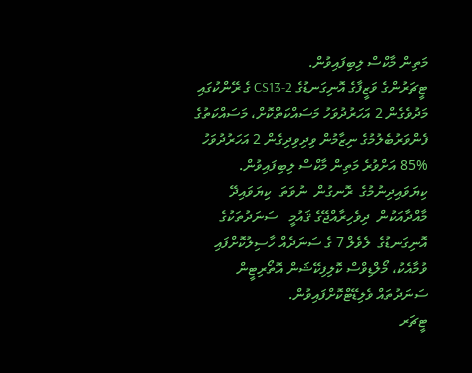މަތިން މާކްސް ލިބިފައިވުން.
ޓީޗަރުންގެ ވަޒީފާގެ އޮނިގަނޑުގެ 2-CS13 ގެ ރޭންކުގައި މަދުވެގެން 2 އަހަރުދުވަހު މަސައްކަތްކޮށް، މަސައްކަތުގެ ފެންވަރުބެލުމުގެ ނިޒާމުން ވިދިވިދިގެން 2 އަހަރުދުވަހު %85 އަށްވުރެ މަތިން މާކްސް ލިބިފައިވުން.
ކިޔަވައިދިނުމުގެ  ރޮނގުން  ނުވަތަ  ކިޔަވައިދޭ  މާއްދާއަކުން  ދިވެހިރާއްޖޭގެ ޤައުމީ   ސަނަދުތަކުގެ   އޮނިގަނޑުގެ  ލެވެލް 7 ގެ ސަނަދެއް ހާސިލުކޮށްފައި ވުމާއެކު، މޯލްޑިވްސް ކޮލިފިކޭޝަން އޮތޯރިޓީން ސަނަދުތައް ވެލިޑޭޓްކޮށްފައިވުން.
ޓީޗަރ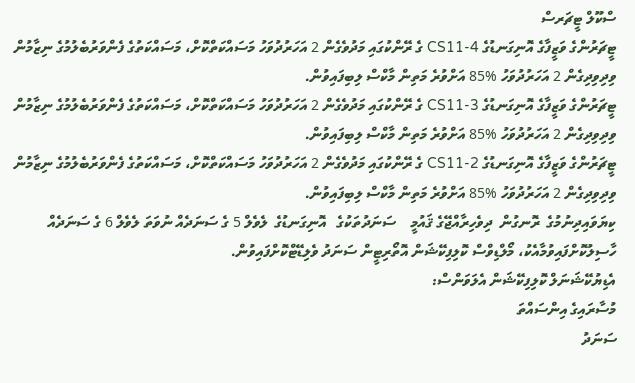ސްކޫލް ޓީޗަރސް
ޓީޗަރުންގެ ވަޒީފާގެ އޮނިގަނޑުގެ 4-CS11 ގެ ރޭންކުގައި މަދުވެގެން 2 އަހަރުދުވަހު މަސައްކަތްކޮށް، މަސައްކަތުގެ ފެންވަރުބެލުމުގެ ނިޒާމުން ވިދިވިދިގެން 2 އަހަރުދުވަހު %85 އަށްވުރެ މަތިން މާކްސް ލިބިފައިވުން.
ޓީޗަރުންގެ ވަޒީފާގެ އޮނިގަނޑުގެ CS11-3 ގެ ރޭންކުގައި މަދުވެގެން 2 އަހަރުދުވަހު މަސައްކަތްކޮށް، މަސައްކަތުގެ ފެންވަރުބެލުމުގެ ނިޒާމުން ވިދިވިދިގެން 2 އަހަރުދުވަހު %85 އަށްވުރެ މަތިން މާކްސް ލިބިފައިވުން.
ޓީޗަރުންގެ ވަޒީފާގެ އޮނިގަނޑުގެ 2-CS11 ގެ ރޭންކުގައި މަދުވެގެން 2 އަހަރުދުވަހު މަސައްކަތްކޮށް، މަސައްކަތުގެ ފެންވަރުބެލުމުގެ ނިޒާމުން ވިދިވިދިގެން 2 އަހަރުދުވަހު %85 އަށްވުރެ މަތިން މާކްސް ލިބިފައިވުން.
ކިޔަވައިދިނުމުގެ  ރޮނގުން  ދިވެހިރާއްޖޭގެ ޤައުމީ    ސަނަދުތަކުގެ   އޮނިގަނޑުގެ  ލެވެލް 5 ގެ ސަނަދެއް ނުވަތަ ލެވެލް 6 ގެ ސަނަދެއް ހާސިލުކޮށްފައިވުމާއެކު، މޯލްޑިވްސް ކޮލިފިކޭޝަން އޮތޯރިޓީން ސަނަދު ވެލިޑޭޓްކޮށްފައިވުން.
އެޑިޔުކޭޝަނަލް ކޮލިފިކޭޝަން އެލަވަންސް:
މުސާރައިގެ އިންސައްތަ
ސަނަދު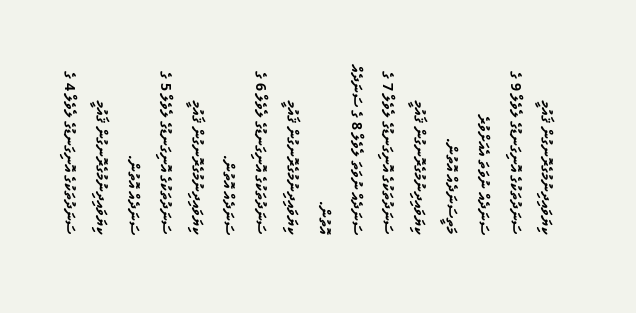ކިޔަވައިދިނުމުގެރޮނގުން ޤައުމީ ސަނަދުތަކުގެ އޮނިގަނޑުގެ ލެވެލް 9 ގެ ސަނަދެއް ނުވަތަ އެއަށްވުރެ މަތީސަނަދެއް އޮތުން.
ކިޔަވައިދިނުމުގެރޮނގުން ޤައުމީ ސަނަދުތަކުގެ އޮނިގަނޑުގެ ލެވެލް 7 ގެ ސަނަދެއް ނުވަތަ ލެވެލް 8 ގެ ސަނަދެއް އޮތުން.
ކިޔަވައިދިނުމުގެރޮނގުން ޤައުމީ ސަނަދުތަކުގެ އޮނިގަނޑުގެ ލެވެލް 6 ގެ ސަނަދެއް އޮތުން.
ކިޔަވައިދިނުމުގެރޮނގުން ޤައުމީ ސަނަދުތަކުގެ އޮނިގަނޑުގެ ލެވެލް 5 ގެ ސަނަދެއް އޮތުން.
ކިޔަވައިދިނުމުގެރޮނގުން ޤައުމީ ސަނަދުތަކުގެ އޮނިގަނޑުގެ ލެވެލް 4 ގެ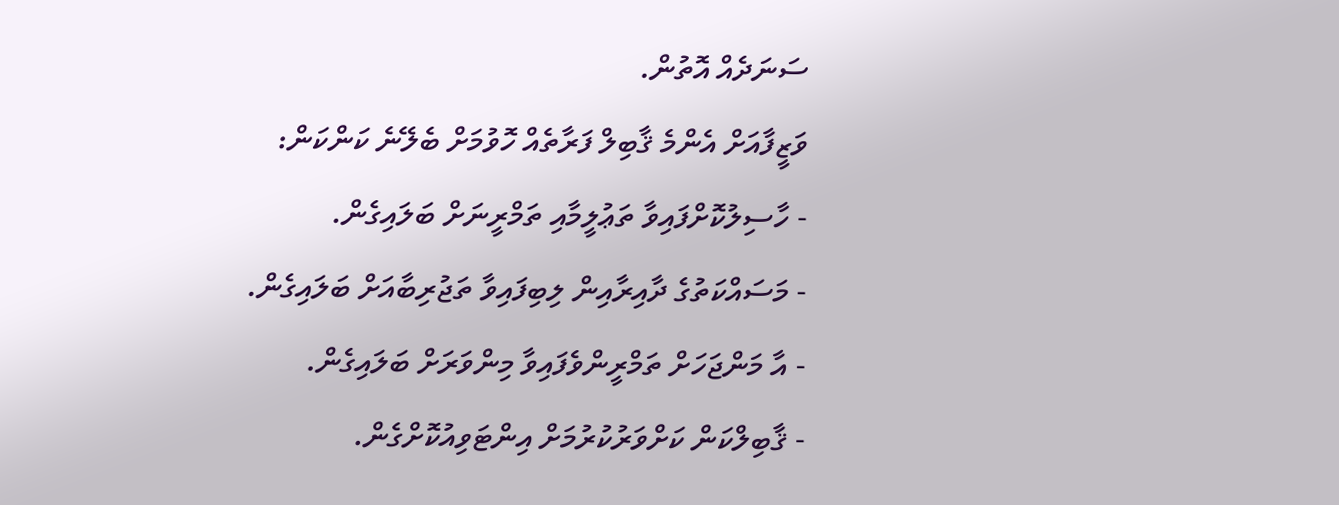ސަނަދެއް އޮތުން.
ވަޒީފާއަށް އެންމެ ޤާބިލް ފަރާތެއް ހޮވުމަށް ބެލޭނެ ކަންކަން:
- ހާސިލުކޮށްފައިވާ ތަޢުލީމާއި ތަމްރީނަށް ބަލައިގެން.
- މަސައްކަތުގެ ދާއިރާއިން ލިބިފައިވާ ތަޖުރިބާއަށް ބަލައިގެން.
- އާ މަންޖަހަށް ތަމްރީންވެފައިވާ މިންވަރަށް ބަލައިގެން.
- ޤާބިލްކަން ކަށްވަރުކުރުމަށް އިންޓަވިއުކޮށްގެން.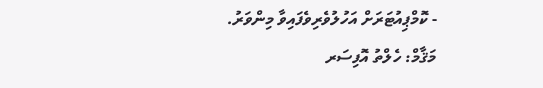- ކޮމްޕިއުޓަރަށް އަހުލުވެރިވެފައިވާ މިންވަރު.
މަޤާމް: ހެލްތު އޮފިސަރ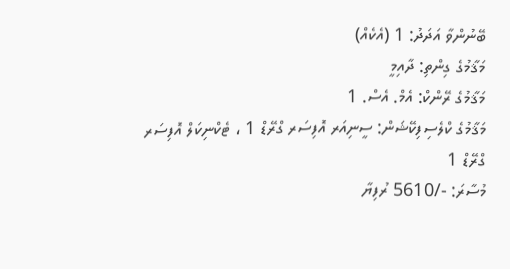ބޭނުންވާ އަދަދު: 1 (އެކެއް)
މަޤާމުގެ ގިންތި: ދާއިމީ
މަޤާމުގެ ރޭންކް: އެމް. އެސް. 1
މަޤާމުގެ ކްލެސިފިކޭޝަން: ސީނިއަރ އޮފިސަރ ގްރޭޑް 1 ، ޓެކްނިކަލް އޮފިސަރ ގްރޭޑް 1
މުސާރަ: -/5610 ރުފިޔާ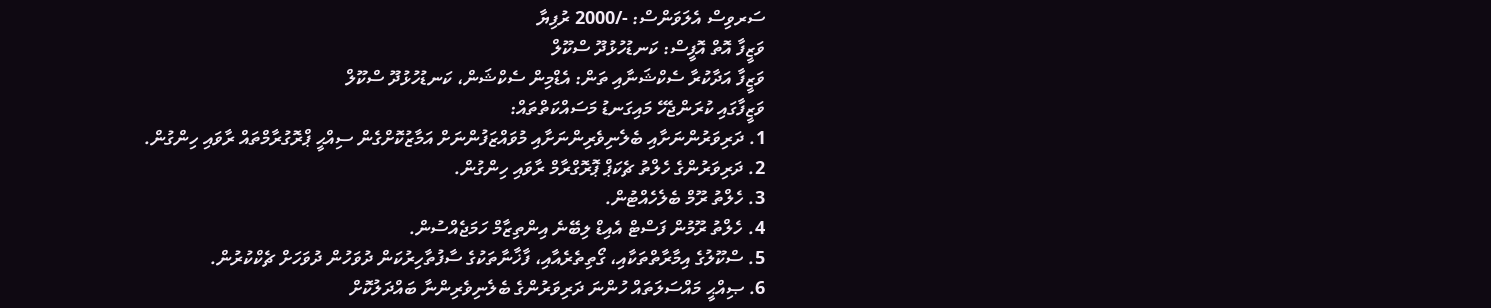ސަރވިސް އެލަވަންސް: -/2000 ރުފިޔާ
ވަޒީފާ އޮތް އޮފީސް: ކަނޑުހުޅުދޫ ސްކޫލް
ވަޒީފާ އަދާކުރާ ސެކްޝަނާއި ތަން: އެޑްމިން ސެކްޝަން، ކަނޑުހުޅުދޫ ސްކޫލް
ވަޒީފާގައި ކުރަންޖެހޭ މައިގަނޑު މަސައްކަތްތައް:
1. ދަރިވަރުންނަށާއި ބެލެނިވެރިންނަށާއި މުވައްޒަފުންނަށް އަމާޒުކޮށްގެން ސިއްޙީ ޕްރޮގުރާމްތައް ރާވައި ހިންގުން.
2. ދަރިވަރުންގެ ހެލްތު ޗެކަޕް ޕޮރޮގްރާމް ރާވައި ހިންގުން.
3. ހެލްތު ރޫމް ބެލެހެއްޓުން.
4. ހެލްތު ރޫމުން ފަސްޓް އެއިޑް ލިބޭނެ އިންތިޒާމް ހަމަޖެއްސުން.
5. ސްކޫލުގެ އިމާރާތްތަކާއި، ގޯތިތެރެއާއި، ފާޚާނާތަކުގެ ސާފުތާހިރުކަން ދުވަހުން ދުވަހަށް ޗެކްކުރުން.
6. ޞިއްޙީ މައްސަލަތައް ހުންނަ ދަރިވަރުންގެ ބެލެނިވެރިންނާ ބައްދަލުކޮށް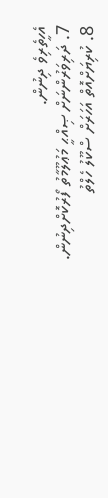އެހީތެރިވެ ދިނުން.
7. ދަރިވަރުންނަށް ޞިއްޙީ މަޢުލޫމާތު ފޯރުކޮށްދިނުން.
8. ކުރިޔަށްއޮތް އަހަރަށް ސްކޫލު ހެލްތު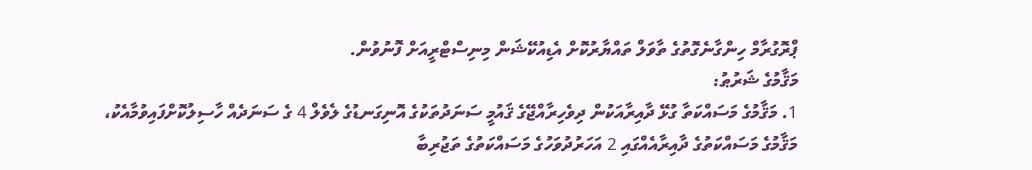ޕްރޮގުރާމް ހިންގާނެގޮތުގެ ތާވަލް ތައްޔާރުކޮށް އެޑިއުކޭޝަން މިނިސްޓްރީއަށް ފޮނުވުން.
މަޤާމުގެ ޝަރުޠު:
1. މަޤާމުގެ މަސައްކަތާ ގުޅޭ ދާއިރާއަކުން ދިވެހިރާއްޖޭގެ ޤައުމީ ސަނަދުތަކުގެ އޮނިގަނޑުގެ ލެވެލް 4 ގެ ސަނަދެއް ހާސިލުކޮށްފައިވުމާއެކު، މަޤާމުގެ މަސައްކަތުގެ ދާއިރާއެއްގައި 2 އަހަރުދުވަހުގެ މަސައްކަތުގެ ތަޖުރިބާ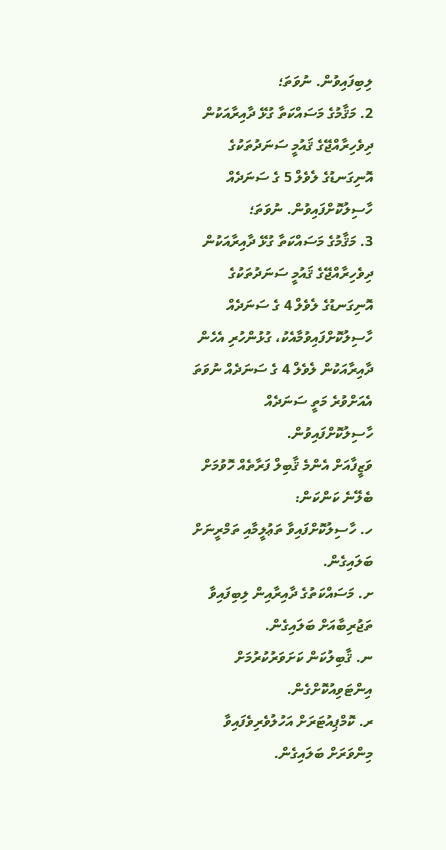ލިބިފައިވުން. ނުވަތަ؛
2. މަޤާމުގެ މަސައްކަތާ ގުޅޭ ދާއިރާއަކުން ދިވެހިރާއްޖޭގެ ޤައުމީ ސަނަދުތަކުގެ އޮނިގަނޑުގެ ލެވެލް 5 ގެ ސަނަދެއް ހާސިލުކޮށްފައިވުން. ނުވަތަ؛
3. މަޤާމުގެ މަސައްކަތާ ގުޅޭ ދާއިރާއަކުން ދިވެހިރާއްޖޭގެ ޤައުމީ ސަނަދުތަކުގެ އޮނިގަނޑުގެ ލެވެލް 4 ގެ ސަނަދެއް ހާސިލުކޮށްފައިވުމާއެކު، ގުޅުންހުރި އެހެން ދާއިރާއަކުން ލެވެލް 4 ގެ ސަނަދެއް ނުވަތަ އެއަށްވުރެ މަތީ ސަނަދެއް ހާސިލުކޮށްފައިވުން.
ވަޒީފާއަށް އެންމެ ޤާބިލް ފަރާތެއް ހޮވުމަށް ބެލޭނެ ކަންކަން:
ހ. ހާސިލުކޮށްފައިވާ ތަޢުލީމާއި ތަމްރީނަށް ބަލައިގެން.
ށ. މަސައްކަތުގެ ދާއިރާއިން ލިބިފައިވާ ތަޖުރިބާއަށް ބަލައިގެން.
ނ. ޤާބިލުކަން ކަށަވަރުކުރުމަށް އިންޓަވިއުކޮށްގެން.
ރ. ކޮމްޕިއުޓަރަށް އަހުލުވެރިވެފައިވާ މިންވަރަށް ބަލައިގެން.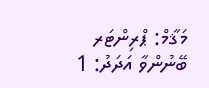މަޤާމް: ޕްރިންޓަރ
ބޭނުންވާ އަދަދު: 1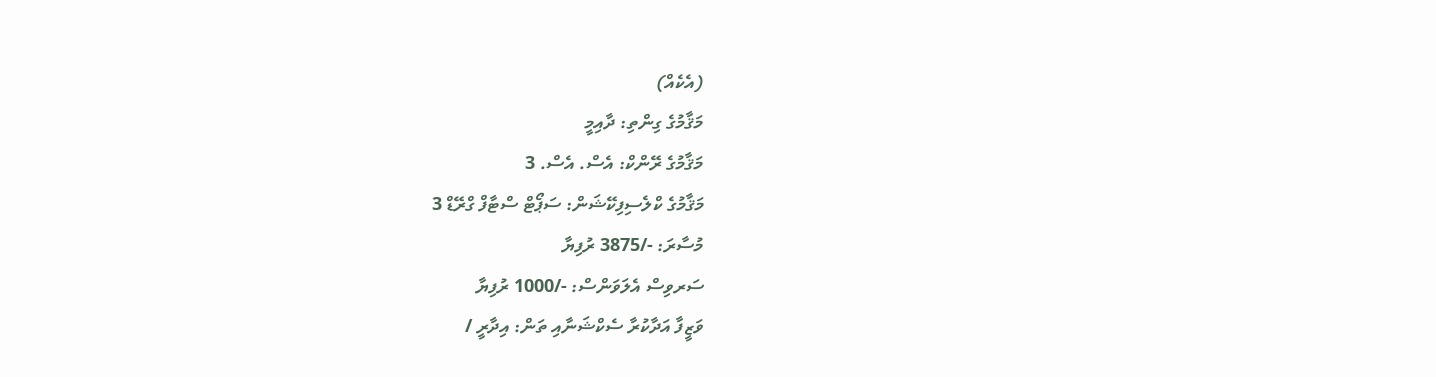(އެކެއް)
މަޤާމުގެ ގިންތި: ދާއިމީ
މަޤާމުގެ ރޭންކް: އެސް. އެސް. 3
މަޤާމުގެ ކްލެސިފިކޭޝަން: ސަޕޯޓް ސްޓާފް ގްރޭޑް 3
މުސާރަ: -/3875 ރުފިޔާ
ސަރވިސް އެލަވަންސް: -/1000 ރުފިޔާ
ވަޒީފާ އަދާކުރާ ސެކްޝަނާއި ތަން: އިދާރީ /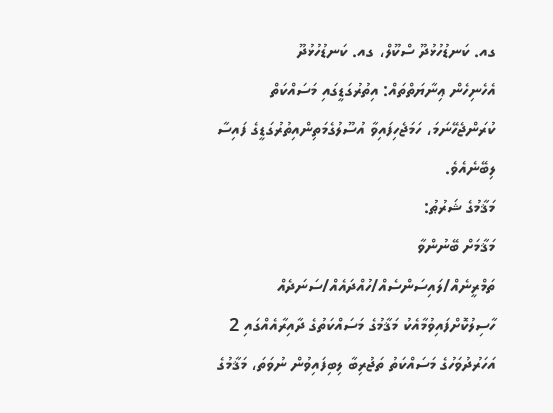ގއ. ކަނޑުހުޅުދޫ ސްކޫލް، ގއ. ކަނޑުހުޅުދޫ
އެހެނިހެން ޢިނާޔަތްތައް: އިތުރުގަޑީގައި މަސައްކަތް ކުރަންޖެހޭނަމަ، ހަމަޖެހިފައިވާ އުސޫލުގެމަތިންއިތުރުގަޑީގެ ފައިސާ ލިބޭނެއެވެ.
މަޤާމުގެ ޝަރުޠު:
މަޤާމަށް ބޭނުންވާ ތަމްރީނެއް/ލައިސަންސެއް/ހުއްދައެއް/ސަނަދެއް ހާސިލުކޮށްފައިވުމާއެކު މަޤާމުގެ މަސައްކަތުގެ ދާއިރާއެއްގައި 2 އަހަރުދުވަހުގެ މަސައްކަތު ތަޖުރިބާ ލިބިފައިވުން ނުވަތަ، މަޤާމުގެ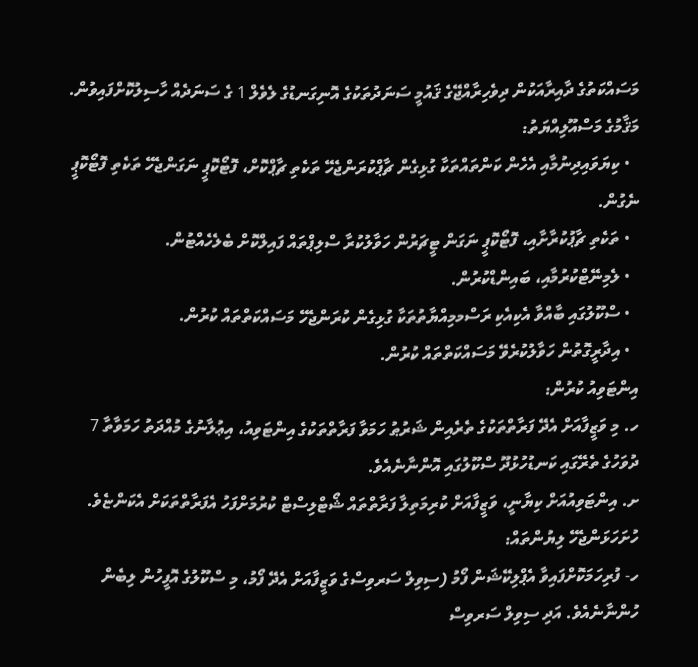މަސައްކަތުގެ ދާއިރާއަކުން ދިވެހިރާއްޖޭގެ ޤައުމީ ސަނަދުތަކުގެ އޮނިގަނޑުގެ ލެވެލް 1 ގެ ސަނަދެއް ހާސިލުކޮށްފައިވުން.
މަޤާމުގެ މަސްއޫލިއްޔަތު:
  • ކިޔަވައިދިނުމާއި އެހެން ކަންތައްތަކާ ގުޅިގެން ޗާޕްކުރަންޖެހޭ ތަކެތި ޗާޕްކޮށް، ފޮޓޯކޮޕީ ނަގަންޖެހޭ ތަކެތި ފޮޓޯކޮޕީ ނެގުން.
  • ތަކެތި ޗާޕުކުރާށާއި، ފޮޓޯކޮޕީ ނަގަން ޓީޗަރުން ހަވާލުކުރާ ސްލިޕްތައް ފައިލްކޮށް ބެލެހެއްޓުން.
  • ލެމިނޭޓްކުރުމާއި، ބައިންޑްކުރުން.
  • ސްކޫލުގައި ބާއްވާ އެކިއެކި ރަސްމމިއްޔާތުތަކާ ގުޅިގެން ކުރަންޖެހޭ މަސައްކަތްތައް ކުރުން.
  • އިދާރީގޮތުން ހަވާލުކުރެވޭ މަސައްކަތްތައް ކުރުން.
އިންޓަވިއު ކުރުން:
ހ. މި ވަޒީފާއަށް އެދޭ ފަރާތްތަކުގެ ތެރެއިން ޝަރުޠު ހަމަވާ ފަރާތްތަކުގެ އިންޓަވިއު، އިޢުލާނުގެ މުއްދަތު ހަމަވާތާ 7 ދުވަހުގެ ތެރޭގައި ކަނޑުހުޅުދޫ ސްކޫލުގައި އޮންނާނެއެވެ.
ށ. އިންޓަވިއުއަށް ކިޔާނީ، ވަޒީފާއަށް ކުރިމަތިލާ ފަރާތްތައް ޝޯޓްލިސްޓް ކުރުމަށްފަހު އެފަރާތްތަކަށް އެކަންޏެވެ.
ހުށަހަޅަންޖެހޭ ލިޔުންތައް:
ހ- ފުރިހަމަކޮށްފައިވާ އެޕްލިކޭޝަން ފޯމު (ސިވިލް ސަރވިސްގެ ވަޒީފާއަށް އެދޭ ފޯމު، މި ސްކޫލުގެ އޮފީހުން ލިބެން ހުންނާނެއެވެ. އަދި ސިވިލް ސަރވިސް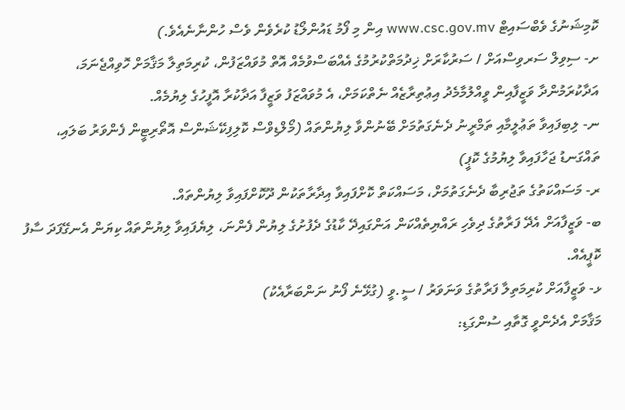ކޮމިޝަނުގެ ވެބްސައިޓް www.csc.gov.mv އިން މި ފޯމު ޑައުންލޯޑު ކުރެވެން ވެސް ހުންނާނެއެވެ.)
ށ- ސިވިލް ސަރވިސްއަށް / ސަރުކާރަށް ޚިދުމަތްކުރުމުގެ އެއްބަސްވުމެއް އޮތް މުވައްޒަފުން، ކުރިމަތިލާ މަޤާމަށް ހޮވިއްޖެނަމަ، އަދާކުރަމުންދާ ވަޒީފާއިން ވީއްލުމާމެދު އިޢުތިރާޒެއް ނެތްކަމަށް، އެ މުވައްޒަފު ވަޒީފާ އަދާކުރާ އޮފީހުގެ ލިޔުމެއް.
ނ- ލިބިފައިވާ ތަޢުލީމާއި ތަމްރީނު ދެނެގަތުމަށް ބޭނުންވާ ލިޔުންތައް (މޯލްޑިވްސް ކޮލިފިކޭޝަންސް އޮތޯރިޓީން ފެންވަރު ބަލައި، ތައްގަނޑު ޖަހާފައިވާ ލިޔުމުގެ ކޮޕީ)
ރ- މަސައްކަތުގެ ތަޖުރިބާ ދެނެގަތުމަށް، މަސައްކަތް ކޮށްފައިވާ އިދާރާތަކުން ދޫކޮށްފައިވާ ލިޔުންތައް.
ބ- ވަޒީފާއަށް އެދޭ ފަރާތުގެ ދިވެހި ރައްޔިތެއްކަން އަންގައިދޭ ކާޑުގެ ދެފުށުގެ ލިޔުން ފެންނަ، ލިޔެފައިވާ ލިޔުންތައް ކިޔަން އެނގޭފަދަ ސާފު ކޮޕީއެއް.
ޅ- ވަޒީފާއަށް ކުރިމަތިލާ ފަރާތުގެ ވަނަވަރު / ސީ.ވީ (ގުޅޭނެ ފޯނު ނަންބަރާއެކު)
މަޤާމަށް އެދެންވީ ގޮތާއި ސުންގަޑި: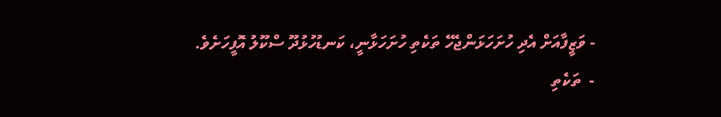- ވަޒީފާއަށް އެދި ހުށަހަޅަންޖެހޭ ތަކެތި ހުށަހަޅާނީ، ކަނޑުހުޅުދޫ ސްކޫލު އޮފީހަށެވެ.
-  ތަކެތި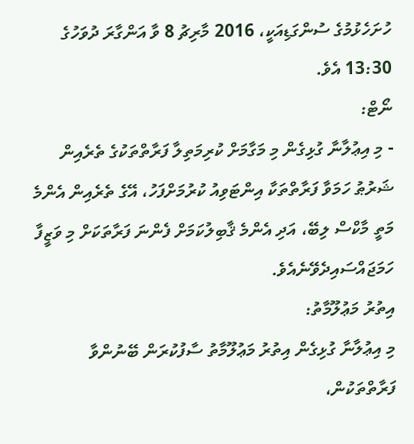ހުށަހެޅުމުގެ ސުންގަޑިއަކީ، 2016 މާރިޗު 8 ވާ އަންގާރަ ދުވަހުގެ 13:30 އެވެ.
ނޯޓް:
- މި އިޢުލާނާ ގުޅިގެން މި މަގާމަށް ކުރިމަތިލާ ފަރާތްތަކުގެ ތެރެއިން ޝަރުޠު ހަމަވާ ފަރާތްތަކާ އިންޓަވިއު ކުރުމަށްފަހު، އޭގެ ތެރެއިން އެންމެ މަތީ މާކްސް ލިބޭ، އަދި އެންމެ ޤާބިލުކަމަށް ފެންނަ ފަރާތަކަށް މި ވަޒީފާ ހަމަޖައްސައިދެވޭނެއެވެ.
އިތުރު މަޢުލޫމާތު:
މި އިޢުލާނާ ގުޅިގެން އިތުރު މަޢުލޫމާތު ސާފުކުރަން ބޭނުންވާ ފަރާތްތަކުން،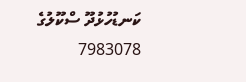ކަނޑުހުޅުދޫ ސްކޫލުގެ 7983078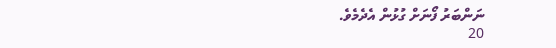ނަންބަރު ފޯނަށް ގުޅުން އެދެމެވެ.
20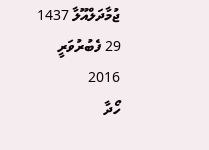ޖުމާދަލްއޫލާ 1437
29 ފެބުރުވަރީ 2016
ހޯދާ